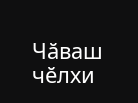Чӑваш чӗлхи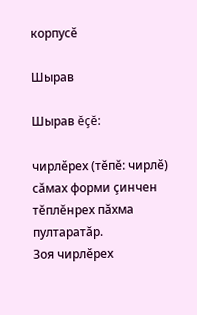корпусӗ

Шырав

Шырав ĕçĕ:

чирлӗрех (тĕпĕ: чирлӗ) сăмах форми çинчен тĕплĕнрех пăхма пултаратăр.
Зоя чирлӗрех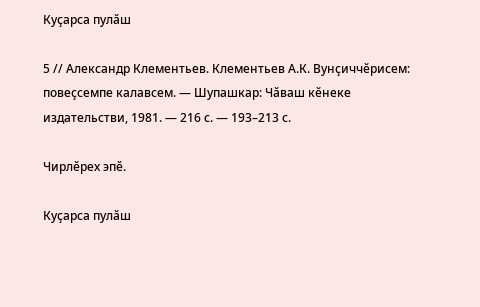Куҫарса пулӑш

5 // Александр Клементьев. Клементьев А.К. Вунҫиччӗрисем: повеҫсемпе калавсем. — Шупашкар: Чӑваш кӗнеке издательстви, 1981. — 216 с. — 193–213 с.

Чирлӗрех эпӗ.

Куҫарса пулӑш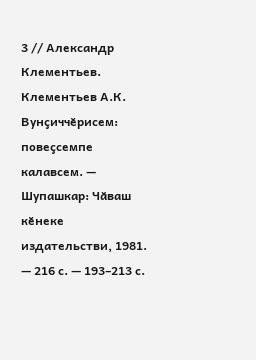3 // Александр Клементьев. Клементьев А.К. Вунҫиччӗрисем: повеҫсемпе калавсем. — Шупашкар: Чӑваш кӗнеке издательстви, 1981. — 216 с. — 193–213 с.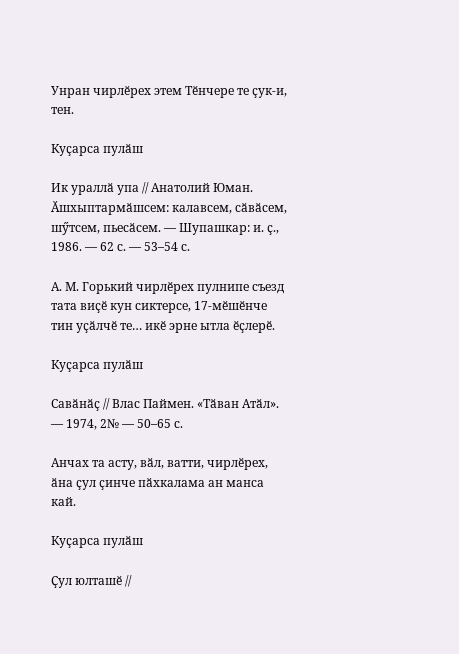Унран чирлӗрех этем Тӗнчере те ҫук-и, тен.

Куҫарса пулӑш

Ик ураллӑ упа // Анатолий Юман. Ӑшхыптармӑшсем: калавсем, сӑвӑсем, шӳтсем, пьесӑсем. — Шупашкар: и. ҫ., 1986. — 62 с. — 53–54 с.

А. М. Горький чирлӗрех пулнипе съезд тата виҫӗ кун сиктерсе, 17-мӗшӗнче тин уҫӑлчӗ те… икӗ эрне ытла ӗҫлерӗ.

Куҫарса пулӑш

Савӑнӑҫ // Влас Паймен. «Тӑван Атӑл». — 1974, 2№ — 50–65 с.

Анчах та асту, вӑл, ватти, чирлӗрех, ӑна ҫул ҫинче пӑхкалама ан манса кай.

Куҫарса пулӑш

Ҫул юлташӗ //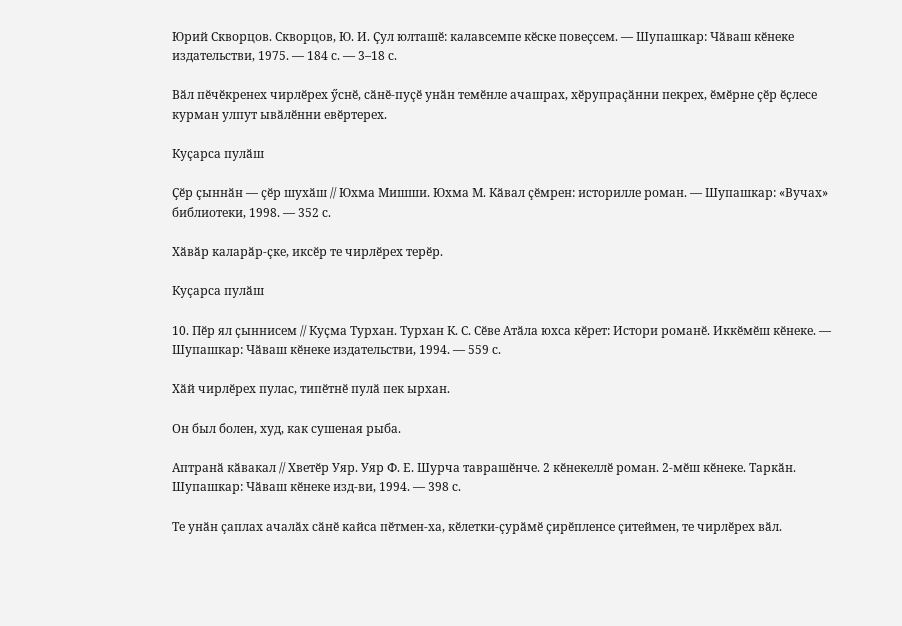Юрий Скворцов. Скворцов, Ю. И. Ҫул юлташӗ: калавсемпе кӗске повеҫсем. — Шупашкар: Чӑваш кӗнеке издательстви, 1975. — 184 с. — 3–18 с.

Вӑл пӗчӗкренех чирлӗрех ӳснӗ, сӑнӗ-пуҫӗ унӑн темӗнле ачашрах, хӗрупраҫӑнни пекрех, ӗмӗрне ҫӗр ӗҫлесе курман улпут ывӑлӗнни евӗртерех.

Куҫарса пулӑш

Ҫӗр ҫыннӑн — ҫӗр шухӑш // Юхма Мишши. Юхма М. Кӑвал ҫӗмрен: историлле роман. — Шупашкар: «Вучах» библиотеки, 1998. — 352 с.

Хӑвӑр каларӑр-ҫке, иксӗр те чирлӗрех терӗр.

Куҫарса пулӑш

10. Пӗр ял ҫыннисем // Куҫма Турхан. Турхан К. С. Сӗве Атӑла юхса кӗрет: Истори романӗ. Иккӗмӗш кӗнеке. — Шупашкар: Чӑваш кӗнеке издательстви, 1994. — 559 с.

Хӑй чирлӗрех пулас, типӗтнӗ пулӑ пек ырхан.

Он был болен, худ, как сушеная рыба.

Аптранӑ кӑвакал // Хветӗр Уяр. Уяр Ф. Е. Шурча таврашӗнче. 2 кӗнекеллӗ роман. 2-мӗш кӗнеке. Таркӑн. Шупашкар: Чӑваш кӗнеке изд-ви, 1994. — 398 с.

Те унӑн ҫаплах ачалӑх сӑнӗ кайса пӗтмен-ха, кӗлетки-ҫурӑмӗ ҫирӗпленсе ҫитеймен, те чирлӗрех вӑл.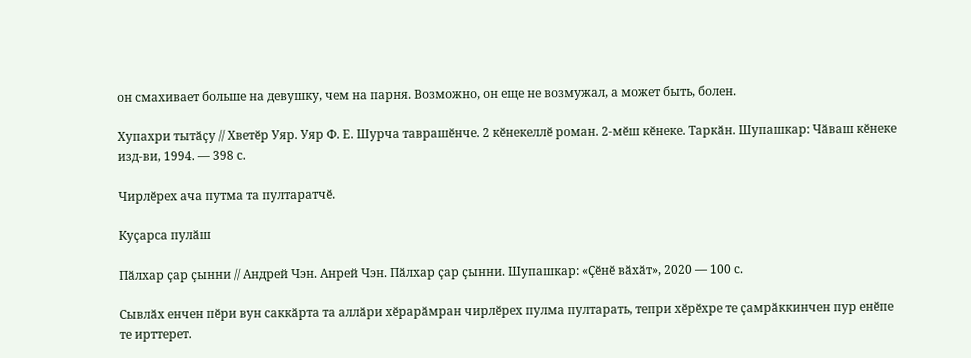он смахивает больше на девушку, чем на парня. Возможно, он еще не возмужал, а может быть, болен.

Хупахри тытӑҫу // Хветӗр Уяр. Уяр Ф. Е. Шурча таврашӗнче. 2 кӗнекеллӗ роман. 2-мӗш кӗнеке. Таркӑн. Шупашкар: Чӑваш кӗнеке изд-ви, 1994. — 398 с.

Чирлӗрех ача путма та пултаратчӗ.

Куҫарса пулӑш

Пӑлхар ҫар ҫынни // Андрей Чэн. Анрей Чэн. Пӑлхар ҫар ҫынни. Шупашкар: «Ҫӗнӗ вӑхӑт», 2020 — 100 с.

Сывлӑх енчен пӗри вун саккӑрта та аллӑри хӗрарӑмран чирлӗрех пулма пултарать, тепри хӗрӗхре те ҫамрӑккинчен пур енӗпе те ирттерет.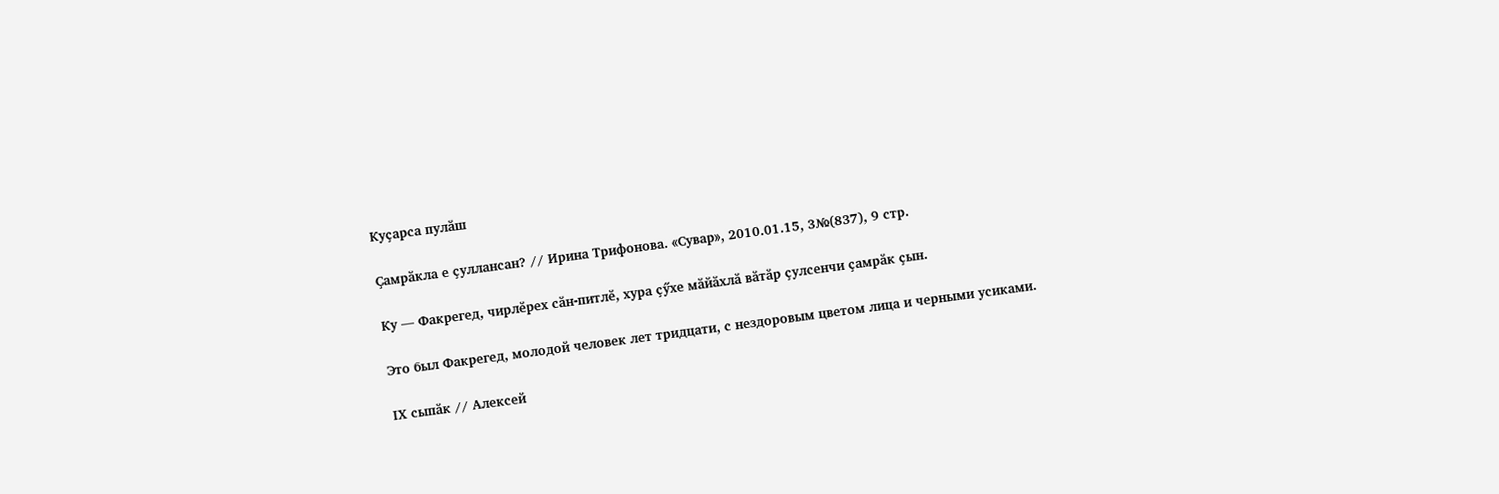Куҫарса пулӑш

Ҫамрӑкла е ҫуллансан? // Ирина Трифонова. «Сувар», 2010.01.15, 3№(837), 9 стр.

Ку — Факрегед, чирлӗрех сӑн-питлӗ, хура ҫӳхе мӑйӑхлӑ вӑтӑр ҫулсенчи ҫамрӑк ҫын.

Это был Факрегед, молодой человек лет тридцати, с нездоровым цветом лица и черными усиками.

IХ сыпӑк // Алексей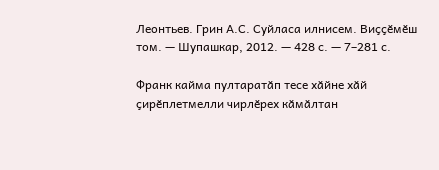Леонтьев. Грин А.С. Суйласа илнисем. Виҫҫӗмӗш том. — Шупашкар, 2012. — 428 с. — 7–281 с.

Франк кайма пултаратӑп тесе хӑйне хӑй ҫирӗплетмелли чирлӗрех кӑмӑлтан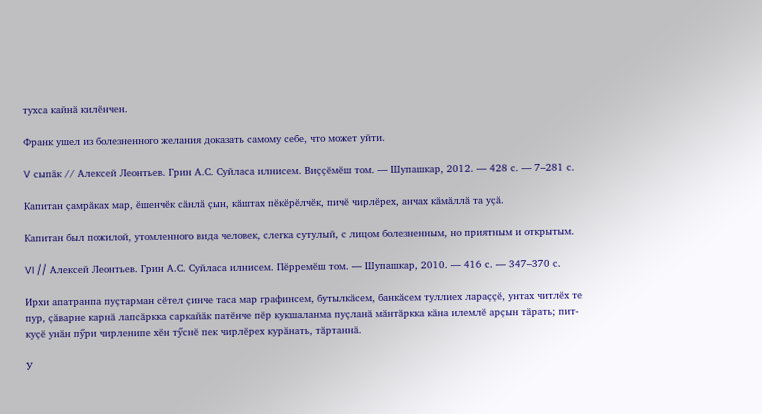тухса кайнӑ килӗнчен.

Франк ушел из болезненного желания доказать самому себе, что может уйти.

V сыпӑк // Алексей Леонтьев. Грин А.С. Суйласа илнисем. Виҫҫӗмӗш том. — Шупашкар, 2012. — 428 с. — 7–281 с.

Капитан ҫамрӑках мар, ӗшенчӗк сӑнлӑ ҫын, кӑштах пӗкӗрӗлчӗк, пичӗ чирлӗрех, анчах кӑмӑллӑ та уҫӑ.

Капитан был пожилой, утомленного вида человек, слегка сутулый, с лицом болезненным, но приятным и открытым.

VI // Алексей Леонтьев. Грин А.С. Суйласа илнисем. Пӗрремӗш том. — Шупашкар, 2010. — 416 с. — 347–370 с.

Ирхи апатранпа пуҫтарман сӗтел ҫинче таса мар графинсем, бутылкӑсем, банкӑсем туллиех лараҫҫӗ, унтах читлӗх те пур, ҫӑварне карнӑ лапсӑркка саркайӑк патӗнче пӗр кукшаланма пуҫланӑ мӑнтӑркка кӑна илемлӗ арҫын тӑрать; пит-куҫӗ унӑн пӳри чирленипе хӗн тӳснӗ пек чирлӗрех курӑнать, тӑртаннӑ.

У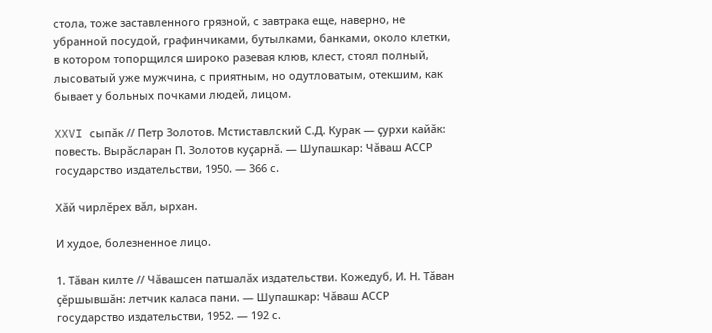стола, тоже заставленного грязной, с завтрака еще, наверно, не убранной посудой, графинчиками, бутылками, банками, около клетки, в котором топорщился широко разевая клюв, клест, стоял полный, лысоватый уже мужчина, с приятным, но одутловатым, отекшим, как бывает у больных почками людей, лицом.

XXVI сыпӑк // Петр Золотов. Мстиставлский С.Д. Курак — ҫурхи кайӑк: повесть. Вырӑсларан П. Золотов куҫарнӑ. — Шупашкар: Чӑваш АССР государство издательстви, 1950. — 366 с.

Хӑй чирлӗрех вӑл, ырхан.

И худое, болезненное лицо.

1. Тӑван килте // Чӑвашсен патшалӑх издательстви. Кожедуб, И. Н. Тӑван ҫӗршывшӑн: летчик каласа пани. — Шупашкар: Чӑваш АССР государство издательстви, 1952. — 192 с.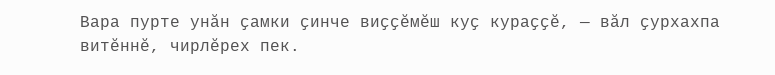Вара пурте унӑн ҫамки ҫинче виҫҫӗмӗш куҫ кураҫҫӗ, — вӑл ҫурхахпа витӗннӗ, чирлӗрех пек.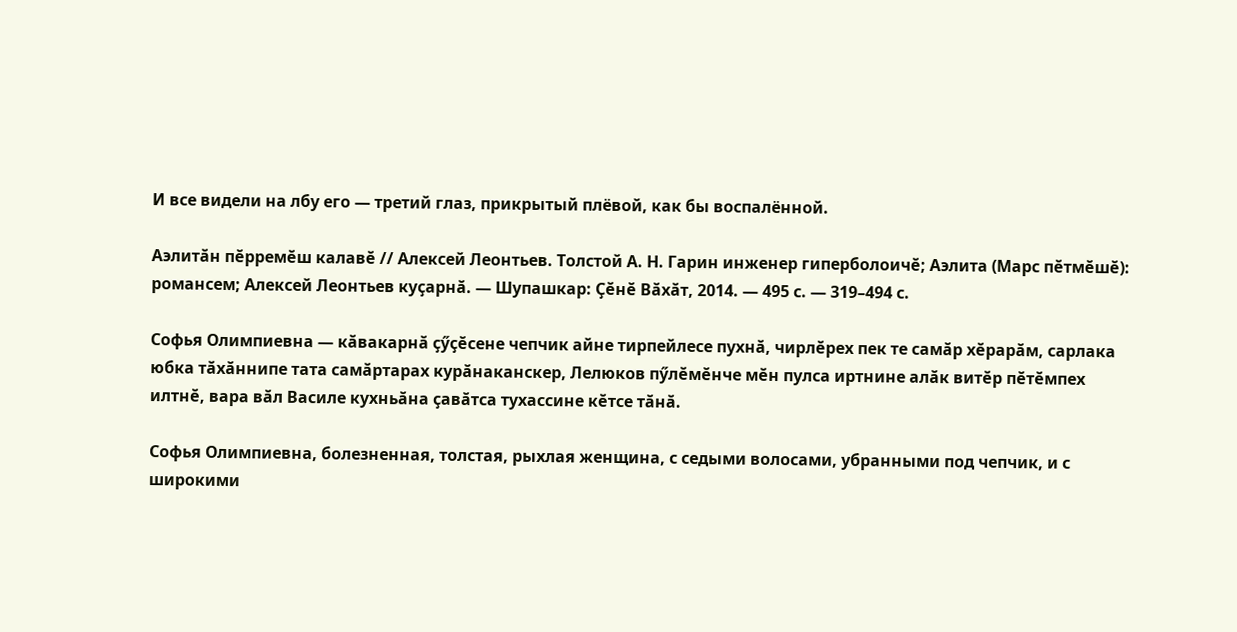И все видели на лбу его — третий глаз, прикрытый плёвой, как бы воспалённой.

Аэлитӑн пӗрремӗш калавӗ // Алексей Леонтьев. Толстой А. Н. Гарин инженер гиперболоичӗ; Аэлита (Марс пӗтмӗшӗ): романсем; Алексей Леонтьев куҫарнӑ. — Шупашкар: Ҫӗнӗ Вӑхӑт, 2014. — 495 с. — 319–494 с.

Софья Олимпиевна — кӑвакарнӑ ҫӳҫӗсене чепчик айне тирпейлесе пухнӑ, чирлӗрех пек те самӑр хӗрарӑм, сарлака юбка тӑхӑннипе тата самӑртарах курӑнаканскер, Лелюков пӳлӗмӗнче мӗн пулса иртнине алӑк витӗр пӗтӗмпех илтнӗ, вара вӑл Василе кухньӑна ҫавӑтса тухассине кӗтсе тӑнӑ.

Софья Олимпиевна, болезненная, толстая, рыхлая женщина, с седыми волосами, убранными под чепчик, и с широкими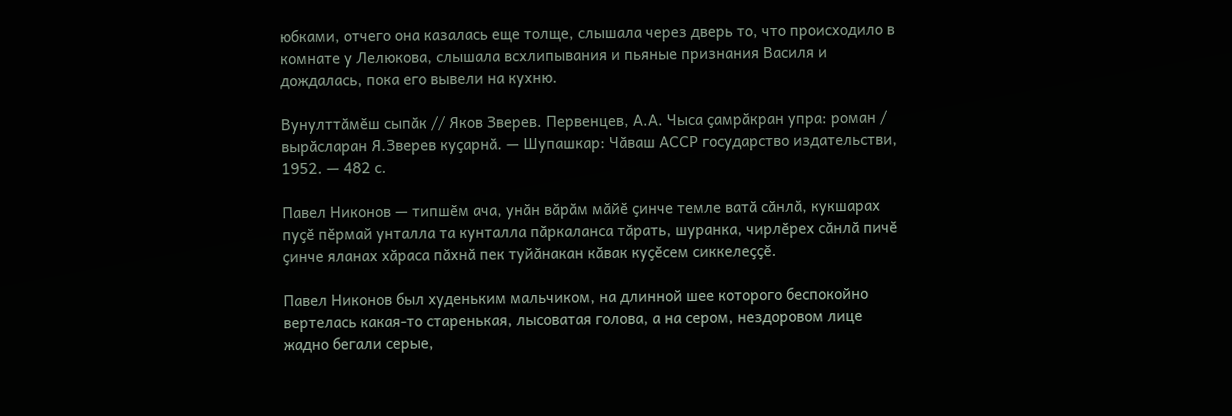юбками, отчего она казалась еще толще, слышала через дверь то, что происходило в комнате у Лелюкова, слышала всхлипывания и пьяные признания Василя и дождалась, пока его вывели на кухню.

Вунулттӑмӗш сыпӑк // Яков Зверев. Первенцев, А.А. Чыса ҫамрӑкран упра: роман / вырӑсларан Я.Зверев куҫарнӑ. — Шупашкар: Чӑваш АССР государство издательстви, 1952. — 482 с.

Павел Никонов — типшӗм ача, унӑн вӑрӑм мӑйӗ ҫинче темле ватӑ сӑнлӑ, кукшарах пуҫӗ пӗрмай унталла та кунталла пӑркаланса тӑрать, шуранка, чирлӗрех сӑнлӑ пичӗ ҫинче яланах хӑраса пӑхнӑ пек туйӑнакан кӑвак куҫӗсем сиккелеҫҫӗ.

Павел Никонов был худеньким мальчиком, на длинной шее которого беспокойно вертелась какая-то старенькая, лысоватая голова, а на сером, нездоровом лице жадно бегали серые,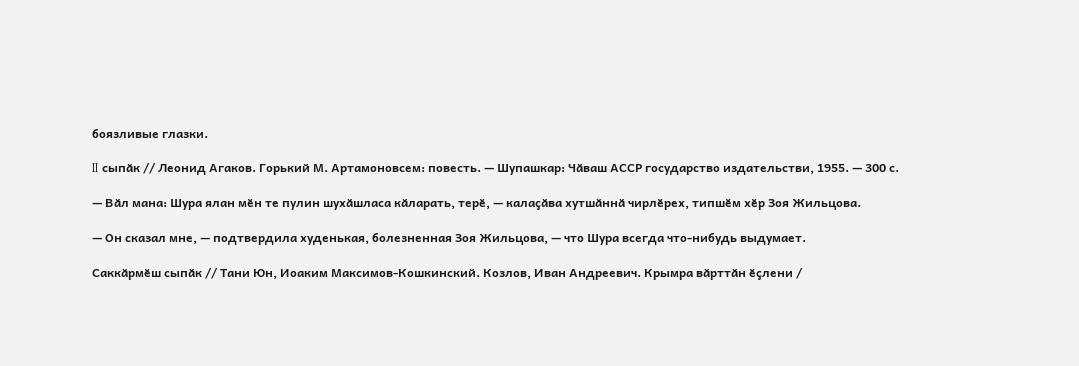боязливые глазки.

II сыпӑк // Леонид Агаков. Горький М. Артамоновсем: повесть. — Шупашкар: Чӑваш АССР государство издательстви, 1955. — 300 с.

— Вӑл мана: Шура ялан мӗн те пулин шухӑшласа кӑларать, терӗ, — калаҫӑва хутшӑннӑ чирлӗрех, типшӗм хӗр Зоя Жильцова.

— Он сказал мне, — подтвердила худенькая, болезненная Зоя Жильцова, — что Шура всегда что-нибудь выдумает.

Саккӑрмӗш сыпӑк // Тани Юн, Иоаким Максимов-Кошкинский. Козлов, Иван Андреевич. Крымра вӑрттӑн ӗҫлени /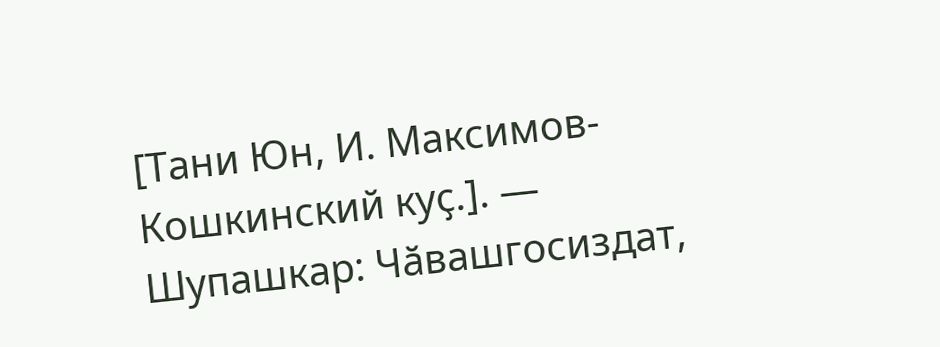[Тани Юн, И. Максимов-Кошкинский куҫ.]. — Шупашкар: Чӑвашгосиздат,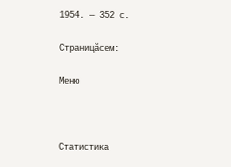1954. — 352 с.

Страницăсем:

Меню



Статистика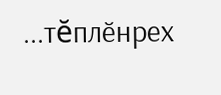...тĕплӗнрех